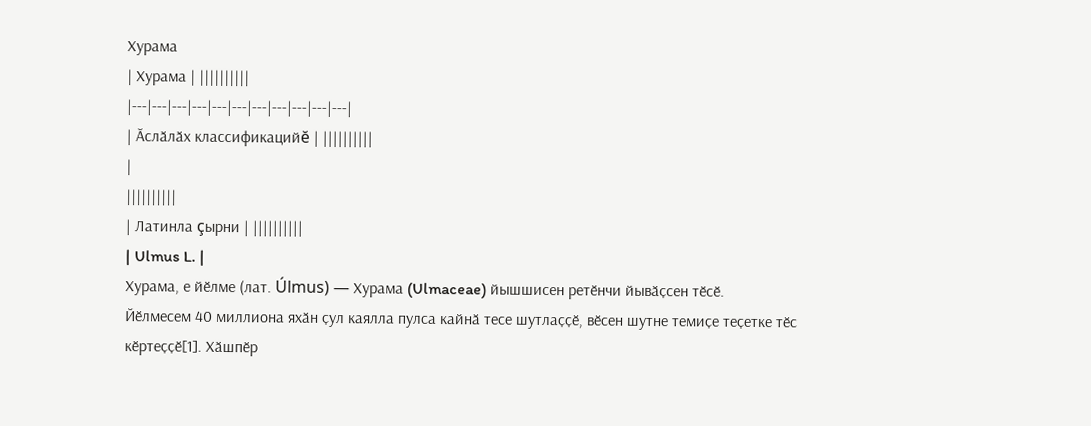Хурама
| Хурама | ||||||||||
|---|---|---|---|---|---|---|---|---|---|---|
| Ӑслӑлӑх классификацийĕ | ||||||||||
|
||||||||||
| Латинла çырни | ||||||||||
| Ulmus L. |
Хурама, е йӗлме (лат. Úlmus) — Хурама (Ulmaceae) йышшисен ретӗнчи йывӑҫсен тӗсӗ.
Йӗлмесем 40 миллиона яхӑн ҫул каялла пулса кайнӑ тесе шутлаҫҫӗ, вӗсен шутне темиҫе теҫетке тӗс кӗртеҫҫӗ[1]. Хӑшпӗр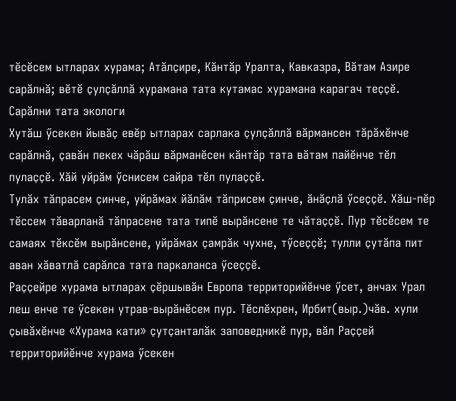тӗсӗсем ытларах хурама; Атӑлҫире, Кӑнтӑр Уралта, Кавказра, Вӑтам Азире сарӑлнӑ; вӗтӗ ҫулҫӑллӑ хурамана тата кутамас хурамана карагач теҫҫӗ.
Сарӑлни тата экологи
Хутӑш ӳсекен йывӑҫ евӗр ытларах сарлака ҫулҫӑллӑ вӑрмансен тӑрӑхӗнче сарӑлнӑ, ҫавӑн пекех чӑрӑш вӑрманӗсен кӑнтӑр тата вӑтам пайӗнче тӗл пулаҫҫӗ. Хӑй уйрӑм ӳснисем сайра тӗл пулаҫҫӗ.
Тулӑх тӑпрасем ҫинче, уйрӑмах йӑлӑм тӑприсем ҫинче, ӑнӑҫлӑ ӳсеҫҫӗ. Хӑш-пӗр тӗссем тӑварланӑ тӑпрасене тата типӗ вырӑнсене те чӑтаҫҫӗ. Пур тӗсӗсем те самаях тӗксӗм вырӑнсене, уйрӑмах ҫамрӑк чухне, тӳсеҫҫӗ; тулли ҫутӑпа пит аван хӑватлӑ сарӑлса тата паркаланса ӳсеҫҫӗ.
Раҫҫейре хурама ытларах ҫӗршывӑн Европа территорийӗнче ӳсет, анчах Урал леш енче те ӳсекен утрав-вырӑнӗсем пур. Тӗслӗхрен, Ирбит(выр.)чăв. хули ҫывӑхӗнче «Хурама кати» ҫутҫанталӑк заповедникӗ пур, вӑл Раҫҫей территорийӗнче хурама ӳсекен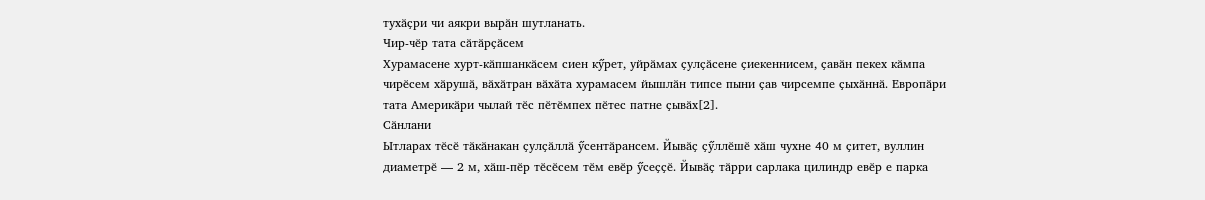тухӑҫри чи аякри вырӑн шутланать.
Чир-чӗр тата сӑтӑрҫӑсем
Хурамасене хурт-кӑпшанкӑсем сиен кӳрет, уйрӑмах ҫулҫӑсене ҫиекеннисем, ҫавӑн пекех кӑмпа чирӗсем хӑрушӑ, вӑхӑтран вӑхӑта хурамасем йышлӑн типсе пыни ҫав чирсемпе ҫыхӑннӑ. Европӑри тата Америкӑри чылай тӗс пӗтӗмпех пӗтес патне ҫывӑх[2].
Сӑнлани
Ытларах тӗсӗ тӑкӑнакан ҫулҫӑллӑ ӳсентӑрансем. Йывӑҫ ҫӳллӗшӗ хӑш чухне 40 м ҫитет, вуллин диаметрӗ — 2 м, хӑш-пӗр тӗсӗсем тӗм евӗр ӳсеҫҫӗ. Йывӑҫ тӑрри сарлака цилиндр евӗр е парка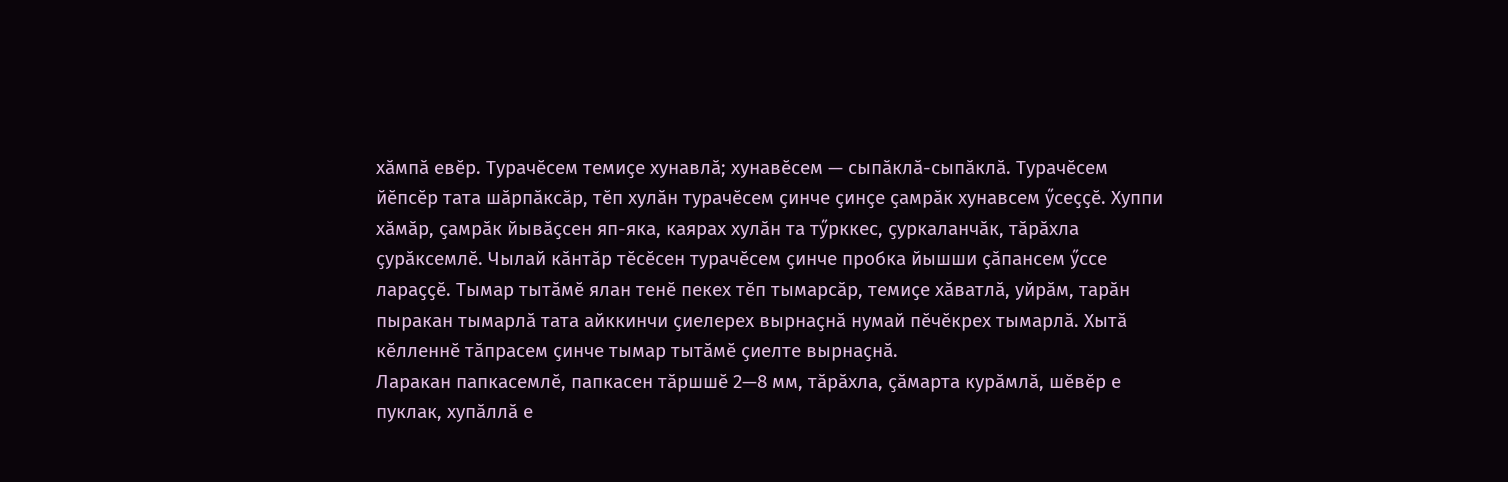хӑмпӑ евӗр. Турачӗсем темиҫе хунавлӑ; хунавӗсем — сыпӑклӑ-сыпӑклӑ. Турачӗсем йӗпсӗр тата шӑрпӑксӑр, тӗп хулӑн турачӗсем ҫинче ҫинҫе ҫамрӑк хунавсем ӳсеҫҫӗ. Хуппи хӑмӑр, ҫамрӑк йывӑҫсен яп-яка, каярах хулӑн та тӳрккес, ҫуркаланчӑк, тӑрӑхла ҫурӑксемлӗ. Чылай кӑнтӑр тӗсӗсен турачӗсем ҫинче пробка йышши ҫӑпансем ӳссе лараҫҫӗ. Тымар тытӑмӗ ялан тенӗ пекех тӗп тымарсӑр, темиҫе хӑватлӑ, уйрӑм, тарӑн пыракан тымарлӑ тата айккинчи ҫиелерех вырнаҫнӑ нумай пӗчӗкрех тымарлӑ. Хытӑ кӗлленнӗ тӑпрасем ҫинче тымар тытӑмӗ ҫиелте вырнаҫнӑ.
Ларакан папкасемлӗ, папкасен тӑршшӗ 2—8 мм, тӑрӑхла, ҫӑмарта курӑмлӑ, шӗвӗр е пуклак, хупӑллӑ е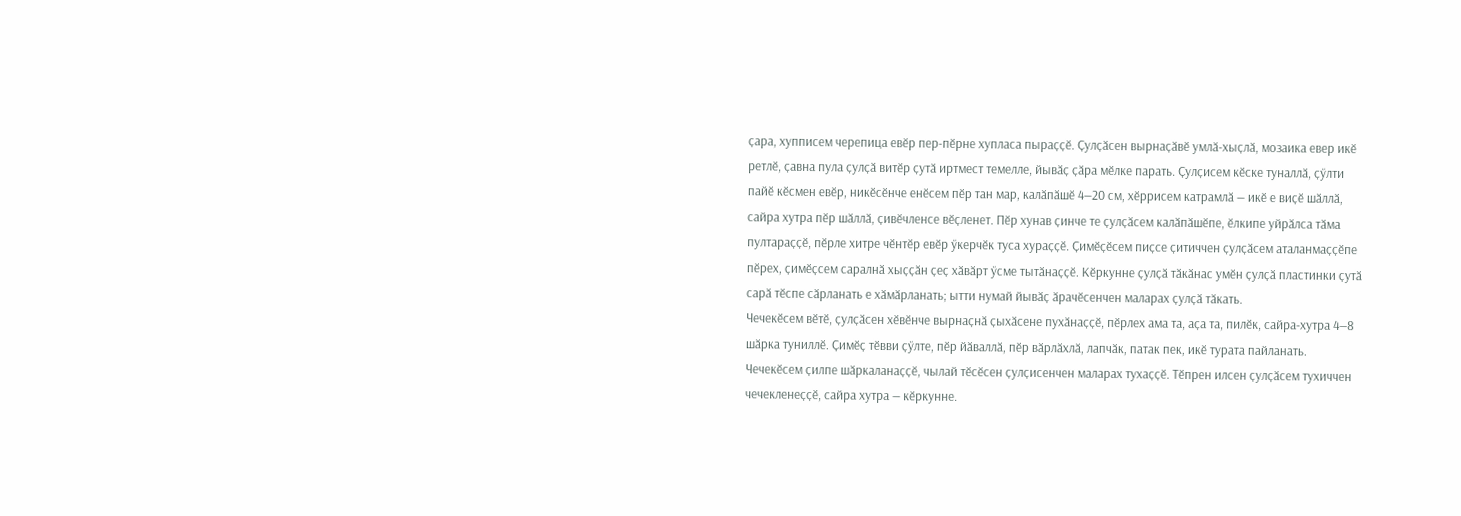ҫара, хупписем черепица евӗр пер-пӗрне хупласа пыраҫҫӗ. Ҫулҫӑсен вырнаҫӑвӗ умлӑ-хыҫлӑ, мозаика евер икӗ ретлӗ, ҫавна пула ҫулҫӑ витӗр ҫутӑ иртмест темелле, йывӑҫ ҫӑра мӗлке парать. Ҫулҫисем кӗске туналлӑ, ҫӳлти пайӗ кӗсмен евӗр, никӗсӗнче енӗсем пӗр тан мар, калӑпӑшӗ 4—20 см, хӗррисем катрамлӑ — икӗ е виҫӗ шӑллӑ, сайра хутра пӗр шӑллӑ, ҫивӗчленсе вӗҫленет. Пӗр хунав ҫинче те ҫулҫӑсем калӑпӑшӗпе, ӗлкипе уйрӑлса тӑма пултараҫҫӗ, пӗрле хитре чӗнтӗр евӗр ӳкерчӗк туса хураҫҫӗ. Ҫимӗҫӗсем пиҫсе ҫитиччен ҫулҫӑсем аталанмаҫҫӗпе пӗрех, ҫимӗҫсем саралнӑ хыҫҫӑн ҫеҫ хӑвӑрт ӳсме тытӑнаҫҫӗ. Кӗркунне ҫулҫӑ тӑкӑнас умӗн ҫулҫӑ пластинки ҫутӑ сарӑ тӗспе сӑрланать е хӑмӑрланать; ытти нумай йывӑҫ ӑрачӗсенчен маларах ҫулҫӑ тӑкать.
Чечекӗсем вӗтӗ, ҫулҫӑсен хӗвӗнче вырнаҫнӑ ҫыхӑсене пухӑнаҫҫӗ, пӗрлех ама та, аҫа та, пилӗк, сайра-хутра 4—8 шӑрка туниллӗ. Ҫимӗҫ тӗвви ҫӳлте, пӗр йӑваллӑ, пӗр вӑрлӑхлӑ, лапчӑк, патак пек, икӗ турата пайланать. Чечекӗсем ҫилпе шӑркаланаҫҫӗ, чылай тӗсӗсен ҫулҫисенчен маларах тухаҫҫӗ. Тӗпрен илсен ҫулҫӑсем тухиччен чечекленеҫҫӗ, сайра хутра — кӗркунне.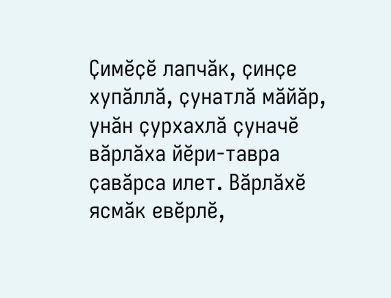Ҫимӗҫӗ лапчӑк, ҫинҫе хупӑллӑ, ҫунатлӑ мӑйӑр, унӑн ҫурхахлӑ ҫуначӗ вӑрлӑха йӗри-тавра ҫавӑрса илет. Вӑрлӑхӗ ясмӑк евӗрлӗ,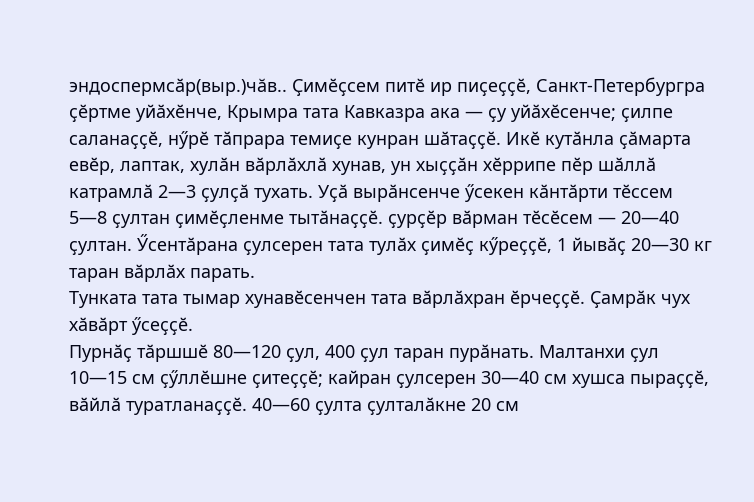эндоспермсӑр(выр.)чăв.. Ҫимӗҫсем питӗ ир пиҫеҫҫӗ, Санкт-Петербургра ҫӗртме уйӑхӗнче, Крымра тата Кавказра ака — ҫу уйӑхӗсенче; ҫилпе саланаҫҫӗ, нӳрӗ тӑпрара темиҫе кунран шӑтаҫҫӗ. Икӗ кутӑнла ҫӑмарта евӗр, лаптак, хулӑн вӑрлӑхлӑ хунав, ун хыҫҫӑн хӗррипе пӗр шӑллӑ катрамлӑ 2—3 ҫулҫӑ тухать. Уҫӑ вырӑнсенче ӳсекен кӑнтӑрти тӗссем 5—8 ҫултан ҫимӗҫленме тытӑнаҫҫӗ. ҫурҫӗр вӑрман тӗсӗсем — 20—40 ҫултан. Ӳсентӑрана ҫулсерен тата тулӑх ҫимӗҫ кӳреҫҫӗ, 1 йывӑҫ 20—30 кг таран вӑрлӑх парать.
Тунката тата тымар хунавӗсенчен тата вӑрлӑхран ӗрчеҫҫӗ. Ҫамрӑк чух хӑвӑрт ӳсеҫҫӗ.
Пурнӑҫ тӑршшӗ 80—120 ҫул, 400 ҫул таран пурӑнать. Малтанхи ҫул 10—15 см ҫӳллӗшне ҫитеҫҫӗ; кайран ҫулсерен 30—40 см хушса пыраҫҫӗ, вӑйлӑ туратланаҫҫӗ. 40—60 ҫулта ҫулталӑкне 20 см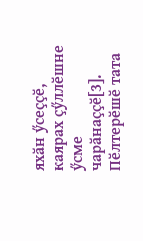яхӑн ӳсеҫҫӗ, каярах ҫӳллӗшне ӳсме чарӑнаҫҫӗ[3].
Пӗлтерӗшӗ тата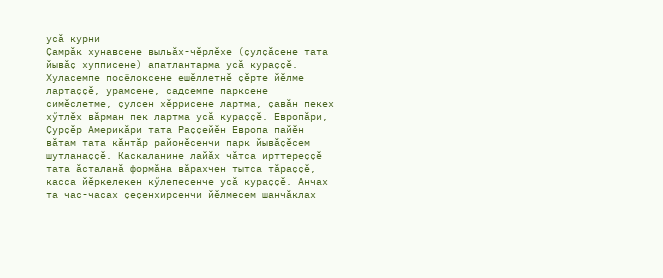усӑ курни
Ҫамрӑк хунавсене выльӑх-чӗрлӗхе (ҫулҫӑсене тата йывӑҫ хупписене) апатлантарма усӑ кураҫҫӗ.
Хуласемпе посёлоксене ешӗллетнӗ ҫӗрте йӗлме лартаҫҫӗ, урамсене, садсемпе парксене симӗслетме, ҫулсен хӗррисене лартма, ҫавӑн пекех хӳтлӗх вӑрман пек лартма усӑ кураҫҫӗ. Европӑри, Ҫурҫӗр Америкӑри тата Раҫҫейӗн Европа пайӗн вӑтам тата кӑнтӑр районӗсенчи парк йывӑҫӗсем шутланаҫҫӗ. Каскаланине лайӑх чӑтса ирттереҫҫӗ тата ӑсталанӑ формӑна вӑрахчен тытса тӑраҫҫӗ, касса йӗркелекен кӳлепесенче усӑ кураҫҫӗ. Анчах та час-часах ҫеҫенхирсенчи йӗлмесем шанчӑклах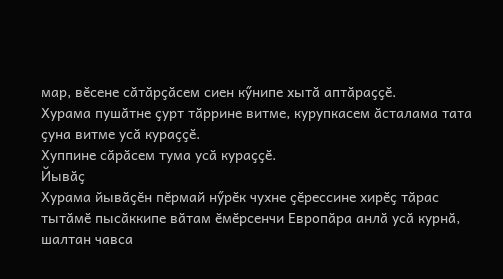мар, вӗсене сӑтӑрҫӑсем сиен кӳнипе хытӑ аптӑраҫҫӗ.
Хурама пушӑтне ҫурт тӑррине витме, курупкасем ӑсталама тата ҫуна витме усӑ кураҫҫӗ.
Хуппине сӑрӑсем тума усӑ кураҫҫӗ.
Йывӑҫ
Хурама йывӑҫӗн пӗрмай нӳрӗк чухне ҫӗрессине хирӗҫ тӑрас тытӑмӗ пысӑккипе вӑтам ӗмӗрсенчи Европӑра анлӑ усӑ курнӑ, шалтан чавса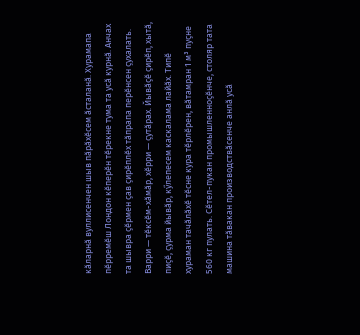кӑларнӑ вуллисенчен шыв пӑрӑхӗсем ӑсталанӑ. Хурамапа пӗрремӗш Лондон кӗперӗн тӗрекне тума та усӑ курнӑ. Анчах та шывра ҫӗрмен ҫав ҫирӗплӗх тӑпрапа перӗнсен ҫухалать.
Варри — тӗксӗм-хӑмӑр, хӗрри — ҫутӑрах. Йывӑҫӗ ҫирӗп, хытӑ, пиҫӗ, ҫурма йывӑр, кӳлепесем каскалама лайӑх. Типӗ хураман тачӑлӑхӗ тӗсне кура тӗрлӗрен, вӑтамран 1 м³ пуҫне 560 кг пулать. Сӗтел-пукан промышленноҫӗнче, столяр тата машина тӑвакан производствӑсенче анлӑ усӑ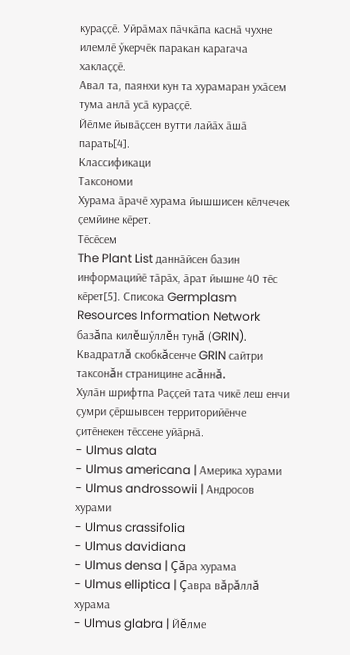кураҫҫӗ. Уйрӑмах пӑчкӑпа каснӑ чухне илемлӗ ӳкерчӗк паракан карагача хаклаҫҫӗ.
Авал та, паянхи кун та хурамаран ухӑсем тума анлӑ усӑ кураҫҫӗ.
Йӗлме йывӑҫсен вутти лайӑх ӑшӑ парать[4].
Классификаци
Таксономи
Хурама ӑрачӗ хурама йышшисен кӗлчечек ҫемйине кӗрет.
Тӗсӗсем
The Plant List даннӑйсен базин информацийӗ тӑрӑх, ӑрат йышне 40 тӗс кӗрет[5]. Списока Germplasm Resources Information Network базăпа килĕшӳллĕн тунă (GRIN). Квадратлă скобкăсенче GRIN сайтри таксонăн страницине асăннă.
Хулӑн шрифтпа Раҫҫей тата чикӗ леш енчи ҫумри ҫӗршывсен территорийӗнче ҫитӗнекен тӗссене уйӑрнӑ.
- Ulmus alata
- Ulmus americana | Америка хурами
- Ulmus androssowii | Андросов хурами
- Ulmus crassifolia
- Ulmus davidiana
- Ulmus densa | Çăра хурама
- Ulmus elliptica | Çавра вăрăллă хурама
- Ulmus glabra | Йĕлме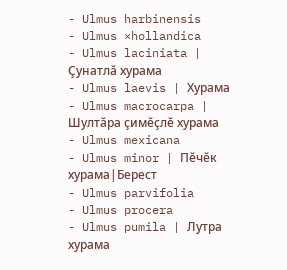- Ulmus harbinensis
- Ulmus ×hollandica
- Ulmus laciniata | Çунатлă хурама
- Ulmus laevis | Хурама
- Ulmus macrocarpa | Шултăра çимĕçлĕ хурама
- Ulmus mexicana
- Ulmus minor | Пĕчĕк хурама|Берест
- Ulmus parvifolia
- Ulmus procera
- Ulmus pumila | Лутра хурама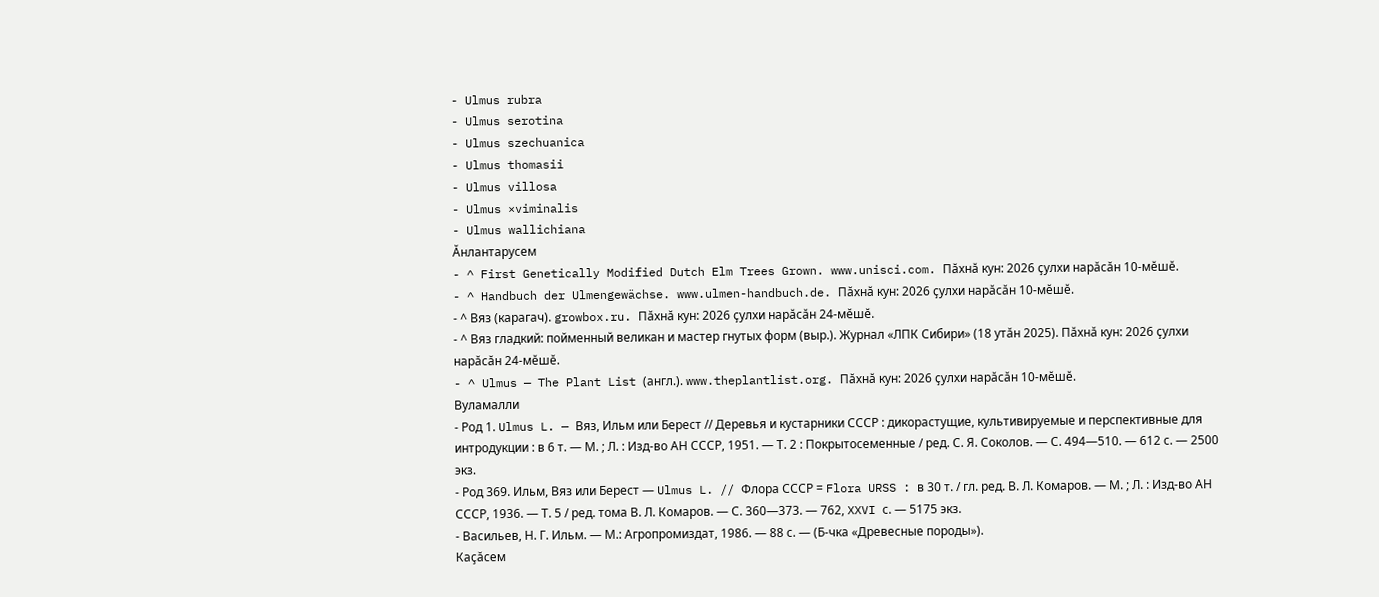- Ulmus rubra
- Ulmus serotina
- Ulmus szechuanica
- Ulmus thomasii
- Ulmus villosa
- Ulmus ×viminalis
- Ulmus wallichiana
Ӑнлантарусем
- ^ First Genetically Modified Dutch Elm Trees Grown. www.unisci.com. Пӑхнӑ кун: 2026 ҫулхи нарӑсӑн 10-мӗшӗ.
- ^ Handbuch der Ulmengewächse. www.ulmen-handbuch.de. Пӑхнӑ кун: 2026 ҫулхи нарӑсӑн 10-мӗшӗ.
- ^ Вяз (карагач). growbox.ru. Пӑхнӑ кун: 2026 ҫулхи нарӑсӑн 24-мӗшӗ.
- ^ Вяз гладкий: пойменный великан и мастер гнутых форм (выр.). Журнал «ЛПК Сибири» (18 утӑн 2025). Пӑхнӑ кун: 2026 ҫулхи нарӑсӑн 24-мӗшӗ.
- ^ Ulmus — The Plant List (англ.). www.theplantlist.org. Пӑхнӑ кун: 2026 ҫулхи нарӑсӑн 10-мӗшӗ.
Вуламалли
- Род 1. Ulmus L. — Вяз, Ильм или Берест // Деревья и кустарники СССР : дикорастущие, культивируемые и перспективные для интродукции : в 6 т. — М. ; Л. : Изд-во АН СССР, 1951. — Т. 2 : Покрытосеменные / ред. С. Я. Соколов. — С. 494—510. — 612 с. — 2500 экз.
- Род 369. Ильм, Вяз или Берест — Ulmus L. // Флора СССР = Flora URSS : в 30 т. / гл. ред. В. Л. Комаров. — М. ; Л. : Изд-во АН СССР, 1936. — Т. 5 / ред. тома В. Л. Комаров. — С. 360—373. — 762, XXVI с. — 5175 экз.
- Васильев, Н. Г. Ильм. — М.: Агропромиздат, 1986. — 88 с. — (Б-чка «Древесные породы»).
Каçăсем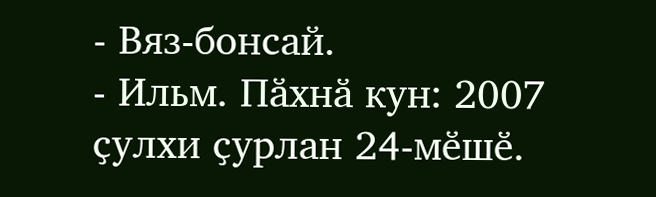- Вяз-бонсай.
- Ильм. Пӑхнӑ кун: 2007 ҫулхи ҫурлан 24-мӗшӗ.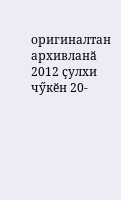оригиналтан архивланӑ 2012 ҫулхи чӳкӗн 20-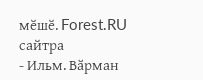мӗшӗ. Forest.RU сайтра
- Ильм. Вӑрман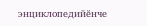энциклопедийӗнче